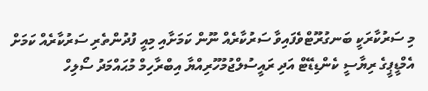މި ސަރުކާރަކީ ބަނގުރޫޓްވެފައިވާ ސަރުކާރެއް ނޫން ކަމަށާއި މިއީ ފުދުންތެރި ސަރުކާރެއް ކަމަށް އެމްޑީޕީގެ ރިޔާސީ ކެންޑިޑޭޓް އަދި ރައީސުލްޖުމުހޫރިއްޔާ އިބްރާހިމް މުޙައްމަދު ސޯލިހް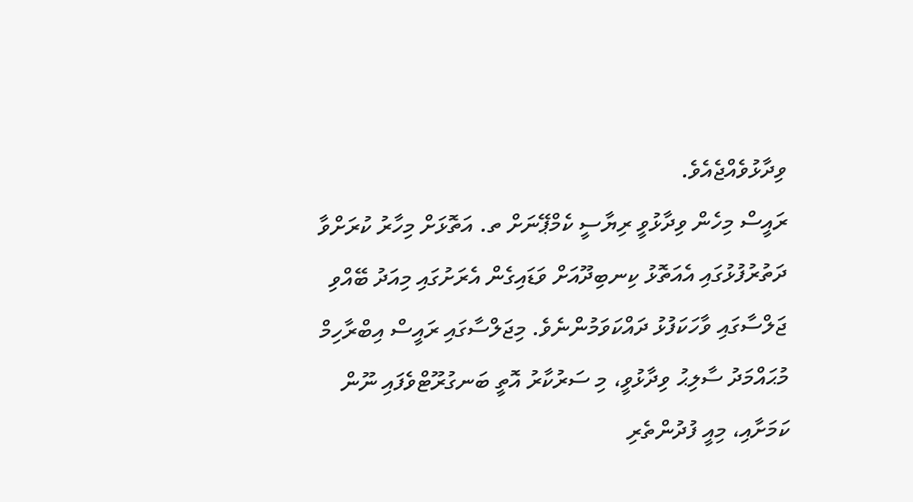ވިދާޅުވެއްޖެއެވެ.
ރައީސް މިހެން ވިދާޅުވީ ރިޔާސީ ކެމްޕޭނަށް ތ. އަތޮޅަށް މިހާރު ކުރަށްވާ ދަތުރުފުޅުގައި އެއަތޮޅު ކިނބިދޫއަށް ވަޑައިގެން އެރަށުގައި މިއަދު ބޭއްވި ޖަލްސާގައި ވާހަކަފުޅު ދައްކަވަމުންނެވެ. މިޖަލްސާގައި ރައީސް އިބްރާހިމް މުޙައްމަދު ސާލިޙު ވިދާޅުވީ، މި ސަރުކާރު އޮތީ ބަނގުރޫޓްވެފައި ނޫން ކަމަށާއި، މިއީ ފުދުންތެރި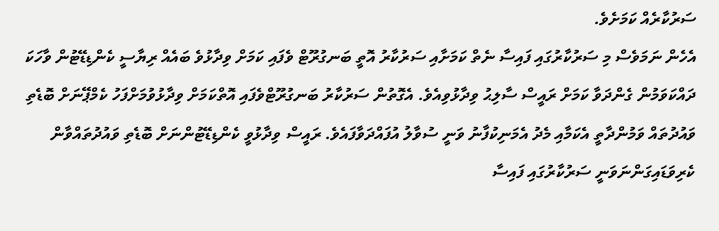ސަރުކާރެއް ކަމަށެވެ.
އެހެން ނަމަވެސް މި ސަރުކާރުގައި ފައިސާ ނެތް ކަމަށާއި ސަރުކާރު އޮތީ ބަނގުރޫޓް ވެފައި ކަމަށް ވިދާޅުވެ ބައެއް ރިޔާސީ ކެންޑިޑޭޓުން ވާހަކަ ދައްކަވަމުން ގެންދަވާ ކަމަށް ރައީސް ސާލިޙު ވިދާޅުވިއެވެ. އެގޮތުން ސަރުކާރު ބަނގުރޫޓްވެފައި އޮތްކަމަށް ވިދާޅުވުމަށްފަހު ކެމްޕޭނަށް ބޮޑެތި ވައުދުތައް ވަމުންދާތީ އެކަމާއި މެދު އެމަނިކުފާނު ވަނީ ސުވާލު އުފައްދަވާފައެވެ. ރައީސް ވިދާޅުވީ ކެންޑިޑޭޓުންނަށް ބޮޑެތި ވައުދުތައްވާން ކެރިވަޑައިގަންނަވަނީ ސަރުކާރުގައި ފައިސާ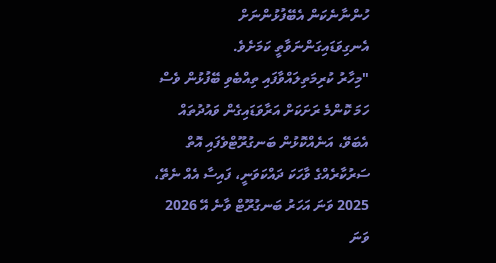ހުންނާނެކަން އެބޭފުޅުންނަށް އެނގިވަޑައިގަންނަވާތީ ކަމަށެވެ.
"މިހާރު ކުރިމަތިލައްވާފައި ތިއްބެވި ބޭފުޅުން ވެސް ހަމަ ކޮންމެ ރަށަކަށް އަރާވަޑައިގެން ވައުދުތައް އެބަވޭ، އަނެއްކޮޅުން ބަނގުރޫޓްވެފައި އޮތް ސަރުކާރެއްގެ ވާހަކަ ދައްކަވަނީ، ފައިސާ އެއް ނެތޭ، 2025 ވަނަ އަހަރު ބަނގުރޫޓް ވާނެ އޭ 2026 ވަނަ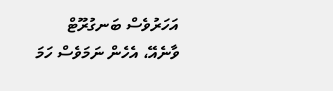އަހަރުވެސް ބަނގުރޫޓް ވާނެއޭ، އެހެން ނަމަވެސް ހަމަ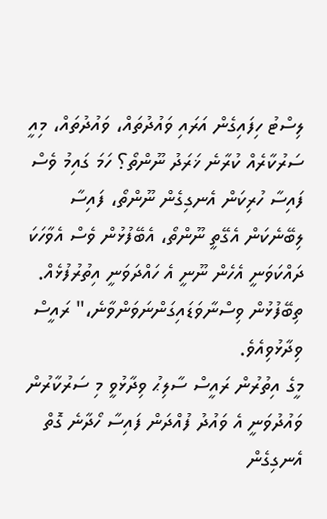ލިސްޓު ހިފައިގެން އަރައި ވައުދުތައް، ވައުދުތައް، މިއީ ސަރުކާރެއް ކުރާނެ ޚަރަދު ނޫންތޯ؟ ހަމަ ގައިމު ވެސް ފައިސާ ހުރިކަން އެނގިގެން ނޫންތޯ، ފައިސާ ލިބޭނެކަން އެގޭތީ ނޫންތޯ، އެބޭފުޅުން ވެސް އެވާހަކަ ދައްކަވަނީ އެހެން ނޫނީ އެ ހައްދަވަނީ އިތުރުފުޅެއް. ތިބޭފުޅުން ވިސްނާވަޑައިގަންނަވަންވާނެ،" ރައީސް ވިދާޅުވިއެވެ.
މީގެ އިތުރުން ރައީސް ސާލިޙު ވިދާޅުވީ މި ސަރުކާރުން ވައުދުވަނީ އެ ވައުދު ފުއްދަން ފައިސާ ހޯދާނެ ގޮތް އެނގިގެން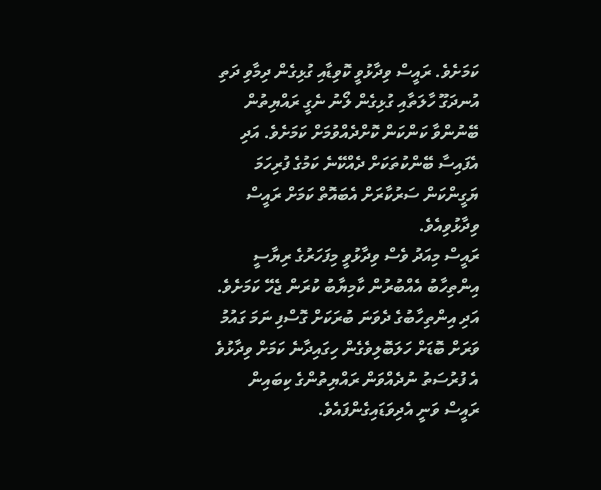ކަމަށެވެ. ރައީސް ވިދާޅުވީ ކޮވިޑާއި ގުޅިގެން ދިމާވި ދަތި އުނދަގޫ ހާލަތާއި ގުޅިގެން ލޯނު ނެގީ ރައްޔިތުން ބޭނުންވާ ކަންކަން ކޮށްދެއްވުމަށް ކަމަށެވެ. އަދި އެފައިސާ ބޭންކުތަކަށް ދެއްކޭނެ ކަމުގެ ފުރިހަމަ ޔަގީންކަން ސަރުކާރަށް އެބައޮތް ކަމަށް ރައީސް ވިދާޅުވިއެވެ.
ރައީސް މިއަދު ވެސް ވިދާޅުވީ މިފަހަރުގެ ރިޔާސީ އިންތިހާބު އެއްބުރުން ކާމިޔާބު ކުރަން ޖެހޭ ކަމަށެވެ. އަދި އިންތިހާބުގެ ދެވަނަ ބުރަކަށް ގޮސްފި ނަމަ ގައުމު ވަރަށް ބޮޑަށް ހަލަބޮލިވެގެން ހިގައިދާނެ ކަމަށް ވިދާޅުވެ އެ ފުރުސަތު ނުދެއްވަން ރައްޔިތުންގެ ކިބައިން ރައީސް ވަނީ އެދިވަޑައިގެންފައެވެ.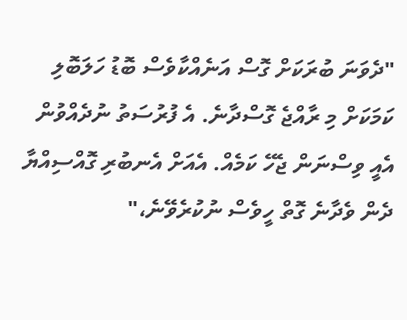"ދެވަނަ ބުރަކަށް ގޮސް އަނެއްކާވެސް ބޮޑު ހަލަބޮލި ކަމަކަށް މި ރާއްޖެ ގޮސްދާނެ. އެ ފުރުސަތު ނުދެއްވުން އެއީ ވިސްނަން ޖެހޭ ކަމެއް. އެއަށް އެނބުރި ގޮއްސިއްޔާ ދެން ވެދާނެ ގޮތް ހީވެސް ނުކުރެވޭނެ،"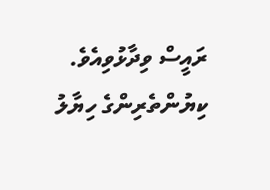ރައީސް ވިދާޅުވިއެވެ.
ކިޔުންތެރިންގެ ހިޔާލު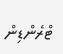ޓްރެންޑިން